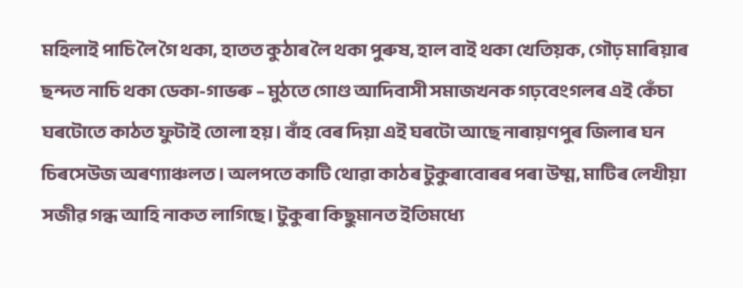মহিলাই পাচি লৈ গৈ থকা, হাতত কুঠাৰ লৈ থকা পুৰুষ, হাল বাই থকা খেতিয়ক, গৌঢ় মাৰিয়াৰ ছন্দত নাচি থকা ডেকা-গাভৰু – মুঠতে গোণ্ড আদিবাসী সমাজখনক গঢ়বেংগলৰ এই কেঁচা ঘৰটোতে কাঠত ফুটাই তোলা হয়। বাঁহ বেৰ দিয়া এই ঘৰটো আছে নাৰায়ণপুৰ জিলাৰ ঘন চিৰসেউজ অৰণ্যাঞ্চলত। অলপতে কাটি থোৱা কাঠৰ টুকুৰাবোৰৰ পৰা উষ্ম, মাটিৰ লেখীয়া সজীৱ গন্ধ আহি নাকত লাগিছে। টুকুৰা কিছুমানত ইতিমধ্যে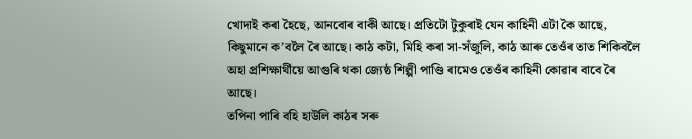খোদাই কৰা হৈছে, আনবোৰ বাকী আছে। প্ৰতিটো টুকুৰাই যেন কাহিনী এটা কৈ আছে, কিছুমানে ক’বলৈ ৰৈ আছে। কাঠ কটা, মিহি কৰা সা-সঁজুলি, কাঠ আৰু তেওঁৰ তাত শিকিবলৈ অহা প্ৰশিক্ষাৰ্থীয়ে আগুৰি থকা জ্যেষ্ঠ শিল্পী পাণ্ডি ৰামেও তেওঁৰ কাহিনী কোৱাৰ বাবে ৰৈ আছে।
তপিনা পাৰি বহি হাউলি কাঠৰ সৰু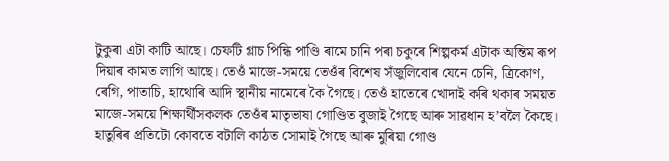টুকুৰা এটা কাটি আছে। চেফটি গ্লাচ পিন্ধি পাণ্ডি ৰামে চানি পৰা চকুৰে শিল্পকৰ্ম এটাক অন্তিম ৰূপ দিয়াৰ কামত লাগি আছে। তেওঁ মাজে-সময়ে তেওঁৰ বিশেষ সঁজুলিবোৰ যেনে চেনি, ত্ৰিকোণ, ৰেগি, পাতাচি, হাথোৰি আদি স্থানীয় নামেৰে কৈ গৈছে। তেওঁ হাতেৰে খোদাই কৰি থকাৰ সময়ত মাজে-সময়ে শিক্ষাৰ্থীসকলক তেওঁৰ মাতৃভাষা গোণ্ডিত বুজাই গৈছে আৰু সাৱধান হ’বলৈ কৈছে। হাতুৰিৰ প্ৰতিটো কোবতে বটালি কাঠত সোমাই গৈছে আৰু মুৰিয়া গোণ্ড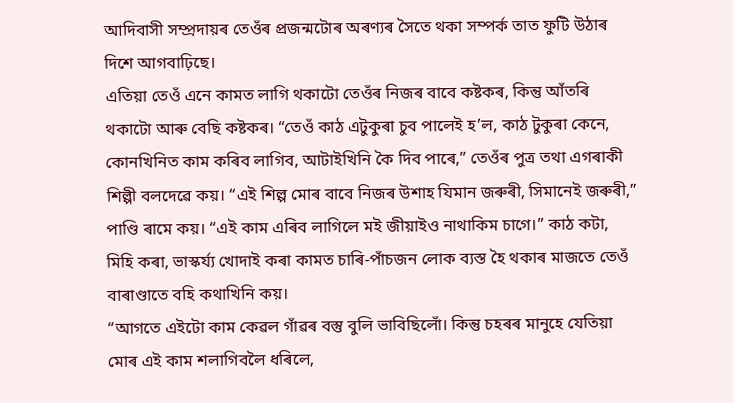আদিবাসী সম্প্ৰদায়ৰ তেওঁৰ প্ৰজন্মটোৰ অৰণ্যৰ সৈতে থকা সম্পৰ্ক তাত ফুটি উঠাৰ দিশে আগবাঢ়িছে।
এতিয়া তেওঁ এনে কামত লাগি থকাটো তেওঁৰ নিজৰ বাবে কষ্টকৰ, কিন্তু আঁতৰি থকাটো আৰু বেছি কষ্টকৰ। “তেওঁ কাঠ এটুকুৰা চুব পালেই হ’ল, কাঠ টুকুৰা কেনে, কোনখিনিত কাম কৰিব লাগিব, আটাইখিনি কৈ দিব পাৰে,” তেওঁৰ পুত্ৰ তথা এগৰাকী শিল্পী বলদেৱে কয়। “এই শিল্প মোৰ বাবে নিজৰ উশাহ যিমান জৰুৰী, সিমানেই জৰুৰী,” পাণ্ডি ৰামে কয়। “এই কাম এৰিব লাগিলে মই জীয়াইও নাথাকিম চাগে।” কাঠ কটা, মিহি কৰা, ভাস্কৰ্য্য খোদাই কৰা কামত চাৰি-পাঁচজন লোক ব্যস্ত হৈ থকাৰ মাজতে তেওঁ বাৰাণ্ডাতে বহি কথাখিনি কয়।
“আগতে এইটো কাম কেৱল গাঁৱৰ বস্তু বুলি ভাবিছিলোঁ। কিন্তু চহৰৰ মানুহে যেতিয়া মোৰ এই কাম শলাগিবলৈ ধৰিলে,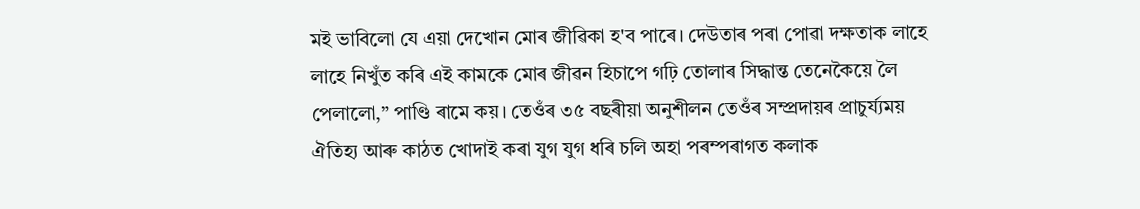মই ভাবিলো যে এয়া দেখোন মোৰ জীৱিকা হ'ব পাৰে। দেউতাৰ পৰা পোৱা দক্ষতাক লাহে লাহে নিখুঁত কৰি এই কামকে মোৰ জীৱন হিচাপে গঢ়ি তোলাৰ সিদ্ধান্ত তেনেকৈয়ে লৈ পেলালো,” পাণ্ডি ৰামে কয়। তেওঁৰ ৩৫ বছৰীয়া অনুশীলন তেওঁৰ সম্প্ৰদায়ৰ প্ৰাচুৰ্য্যময় ঐতিহ্য আৰু কাঠত খোদাই কৰা যুগ যুগ ধৰি চলি অহা পৰম্পৰাগত কলাক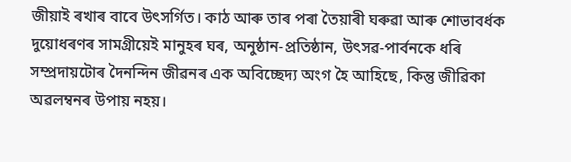জীয়াই ৰখাৰ বাবে উৎসৰ্গিত। কাঠ আৰু তাৰ পৰা তৈয়াৰী ঘৰুৱা আৰু শোভাবৰ্ধক দুয়োধৰণৰ সামগ্ৰীয়েই মানুহৰ ঘৰ, অনুষ্ঠান-প্ৰতিষ্ঠান, উৎসৱ-পাৰ্বনকে ধৰি সম্প্ৰদায়টোৰ দৈনন্দিন জীৱনৰ এক অবিচ্ছেদ্য অংগ হৈ আহিছে, কিন্তু জীৱিকা অৱলম্বনৰ উপায় নহয়।